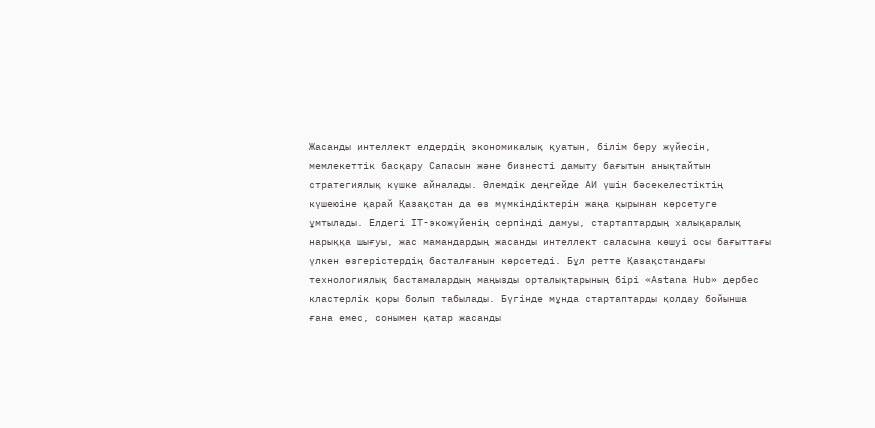Жасанды интеллект елдердің экономикалық қуатын, білім беру жүйесін, мемлекеттік басқару Сапасын және бизнесті дамыту бағытын анықтайтын стратегиялық күшке айналады. Әлемдік деңгейде АИ үшін бәсекелестіктің күшеюіне қарай Қазақстан да өз мүмкіндіктерін жаңа қырынан көрсетуге ұмтылады. Елдегі IT-экожүйенің серпінді дамуы, стартаптардың халықаралық нарыққа шығуы, жас мамандардың жасанды интеллект саласына көшуі осы бағыттағы үлкен өзгерістердің басталғанын көрсетеді. Бұл ретте Қазақстандағы технологиялық бастамалардың маңызды орталықтарының бірі «Astana Hub» дербес кластерлік қоры болып табылады. Бүгінде мұнда стартаптарды қолдау бойынша ғана емес, сонымен қатар жасанды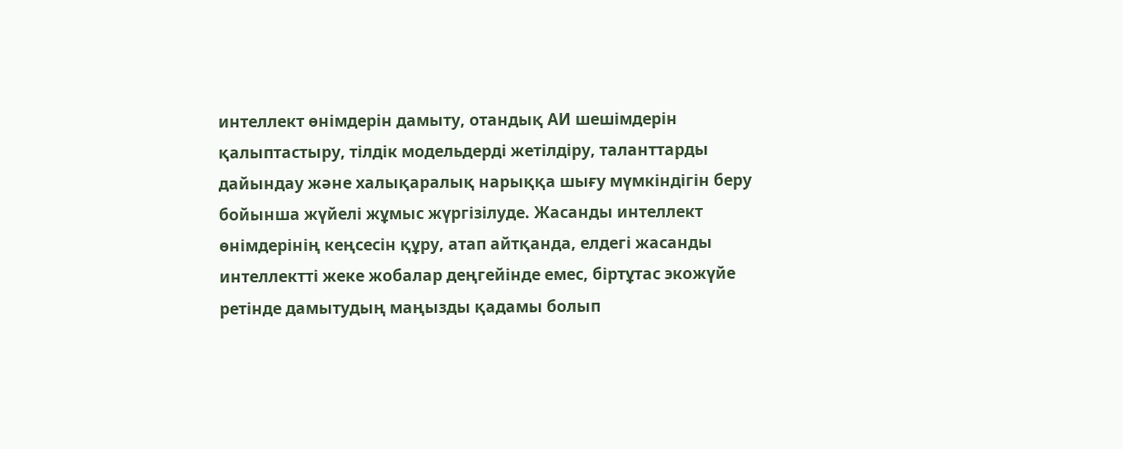интеллект өнімдерін дамыту, отандық АИ шешімдерін қалыптастыру, тілдік модельдерді жетілдіру, таланттарды дайындау және халықаралық нарыққа шығу мүмкіндігін беру бойынша жүйелі жұмыс жүргізілуде. Жасанды интеллект өнімдерінің кеңсесін құру, атап айтқанда, елдегі жасанды интеллектті жеке жобалар деңгейінде емес, біртұтас экожүйе ретінде дамытудың маңызды қадамы болып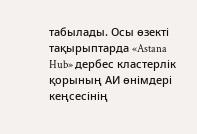табылады. Осы өзекті тақырыптарда «Astana Hub» дербес кластерлік қорының AИ өнімдері кеңсесінің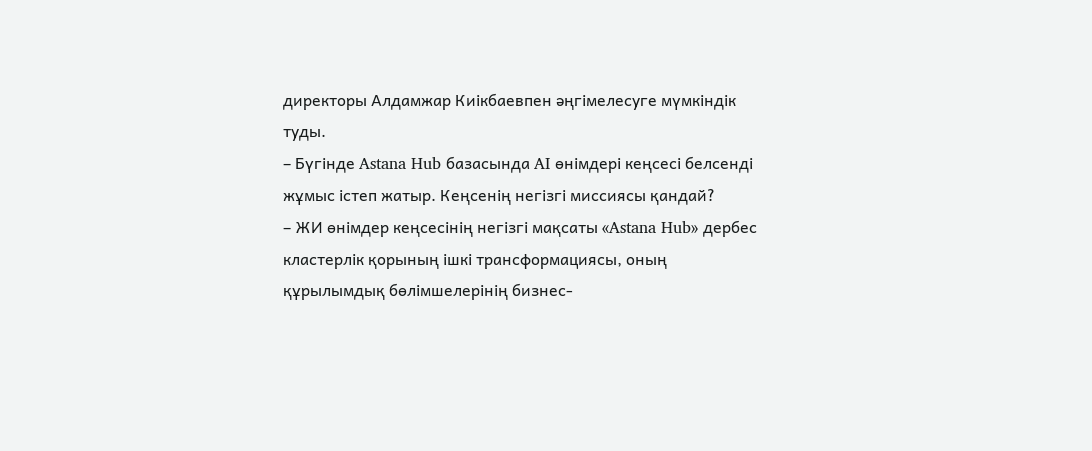директоры Алдамжар Киікбаевпен әңгімелесуге мүмкіндік туды.
– Бүгінде Astana Hub базасында AI өнімдері кеңсесі белсенді жұмыс істеп жатыр. Кеңсенің негізгі миссиясы қандай?
– ЖИ өнімдер кеңсесінің негізгі мақсаты «Astana Hub» дербес кластерлік қорының ішкі трансформациясы, оның құрылымдық бөлімшелерінің бизнес-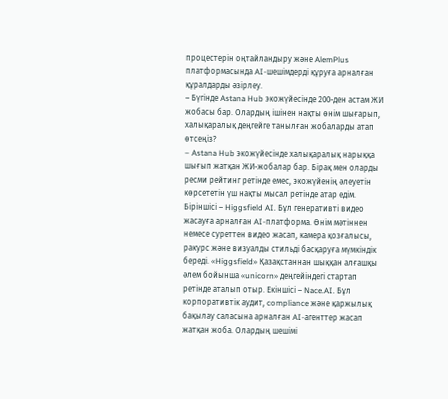процестерін оңтайландыру және AlemPlus платформасында AI-шешімдерді құруға арналған құралдарды әзірлеу.
– Бүгінде Astana Hub экожүйесінде 200-ден астам ЖИ жобасы бар. Олардың ішінен нақты өнім шығарып, халықаралық деңгейге танылған жобаларды атап өтсеңіз?
– Astana Hub экожүйесінде халықаралық нарыққа шығып жатқан ЖИ-жобалар бар. Бірақ мен оларды ресми рейтинг ретінде емес, экожүйенің әлеуетін көрсететін үш нақты мысал ретінде атар едім. Біріншісі – Higgsfield AI. Бұл генеративті видео жасауға арналған AI-платформа. Өнім мәтіннен немесе суреттен видео жасап, камера қозғалысы, ракурс және визуалды стильді басқаруға мүмкіндік береді. «Higgsfield» Қазақстаннан шыққан алғашқы әлем бойынша «unicorn» деңгейіндегі стартап ретінде аталып отыр. Екіншісі – Nace.AI. Бұл корпоративтік аудит, compliance және қаржылық бақылау саласына арналған AI-агенттер жасап жатқан жоба. Олардың шешімі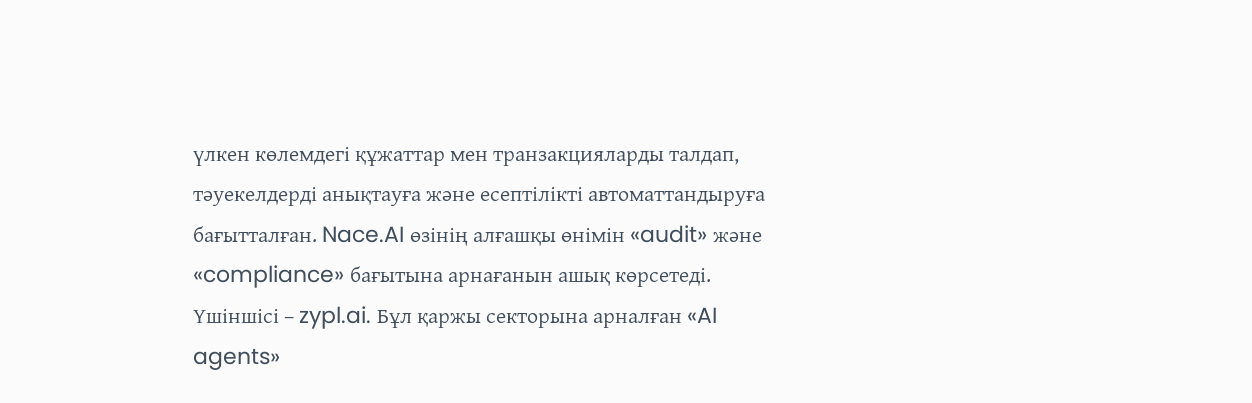үлкен көлемдегі құжаттар мен транзакцияларды талдап, тәуекелдерді анықтауға және есептілікті автоматтандыруға бағытталған. Nace.AI өзінің алғашқы өнімін «audit» және «compliance» бағытына арнағанын ашық көрсетеді. Үшіншісі – zypl.ai. Бұл қаржы секторына арналған «AI agents»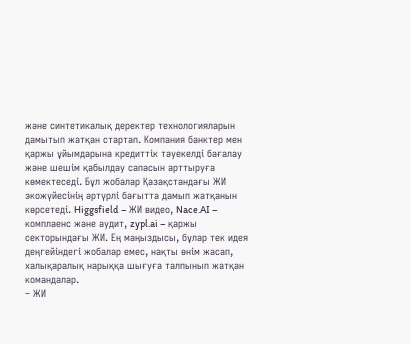және синтетикалық деректер технологияларын дамытып жатқан стартап. Компания банктер мен қаржы ұйымдарына кредиттік тәуекелді бағалау және шешім қабылдау сапасын арттыруға көмектеседі. Бұл жобалар Қазақстандағы ЖИ экожүйесінің әртүрлі бағытта дамып жатқанын көрсетеді. Higgsfield – ЖИ видео, Nace.AI – комплаенс және аудит, zypl.ai – қаржы секторындағы ЖИ. Ең маңыздысы, бұлар тек идея деңгейіндегі жобалар емес, нақты өнім жасап, халықаралық нарыққа шығуға талпынып жатқан командалар.
– ЖИ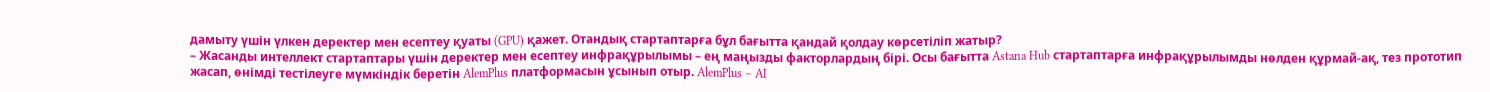дамыту үшін үлкен деректер мен есептеу қуаты (GPU) қажет. Отандық стартаптарға бұл бағытта қандай қолдау көрсетіліп жатыр?
– Жасанды интеллект стартаптары үшін деректер мен есептеу инфрақұрылымы – ең маңызды факторлардың бірі. Осы бағытта Astana Hub стартаптарға инфрақұрылымды нөлден құрмай-ақ, тез прототип жасап, өнімді тестілеуге мүмкіндік беретін AlemPlus платформасын ұсынып отыр. AlemPlus – AI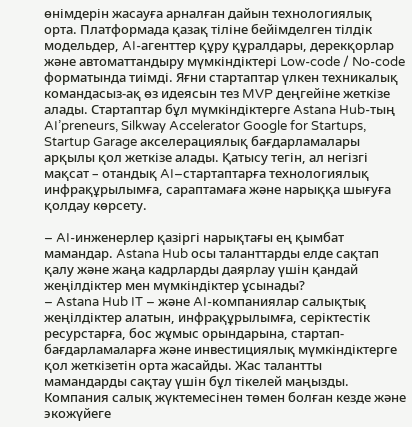өнімдерін жасауға арналған дайын технологиялық орта. Платформада қазақ тіліне бейімделген тілдік модельдер, AI-агенттер құру құралдары, дерекқорлар және автоматтандыру мүмкіндіктері Low-code / No-code форматында тиімді. Яғни стартаптар үлкен техникалық командасыз-ақ өз идеясын тез MVP деңгейіне жеткізе алады. Стартаптар бұл мүмкіндіктерге Astana Hub-тың AI’preneurs, Silkway Accelerator Google for Startups, Startup Garage акселерациялық бағдарламалары арқылы қол жеткізе алады. Қатысу тегін, ал негізгі мақсат – отандық AI–стартаптарға технологиялық инфрақұрылымға, сараптамаға және нарыққа шығуға қолдау көрсету.

– AI-инженерлер қазіргі нарықтағы ең қымбат мамандар. Astana Hub осы таланттарды елде сақтап қалу және жаңа кадрларды даярлау үшін қандай жеңілдіктер мен мүмкіндіктер ұсынады?
– Astana Hub IT – және AI-компаниялар салықтық жеңілдіктер алатын, инфрақұрылымға, серіктестік ресурстарға, бос жұмыс орындарына, стартап-бағдарламаларға және инвестициялық мүмкіндіктерге қол жеткізетін орта жасайды. Жас талантты мамандарды сақтау үшін бұл тікелей маңызды. Компания салық жүктемесінен төмен болған кезде және экожүйеге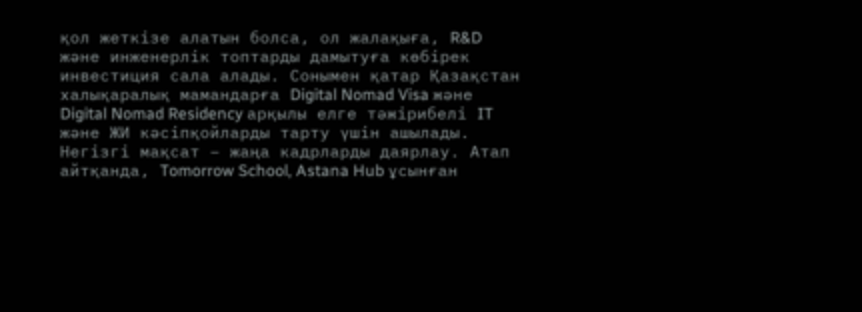қол жеткізе алатын болса, ол жалақыға, R&D және инженерлік топтарды дамытуға көбірек инвестиция сала алады. Сонымен қатар Қазақстан халықаралық мамандарға Digital Nomad Visa және Digital Nomad Residency арқылы елге тәжірибелі IT және ЖИ кәсіпқойларды тарту үшін ашылады. Негізгі мақсат – жаңа кадрларды даярлау. Атап айтқанда, Tomorrow School, Astana Hub ұсынған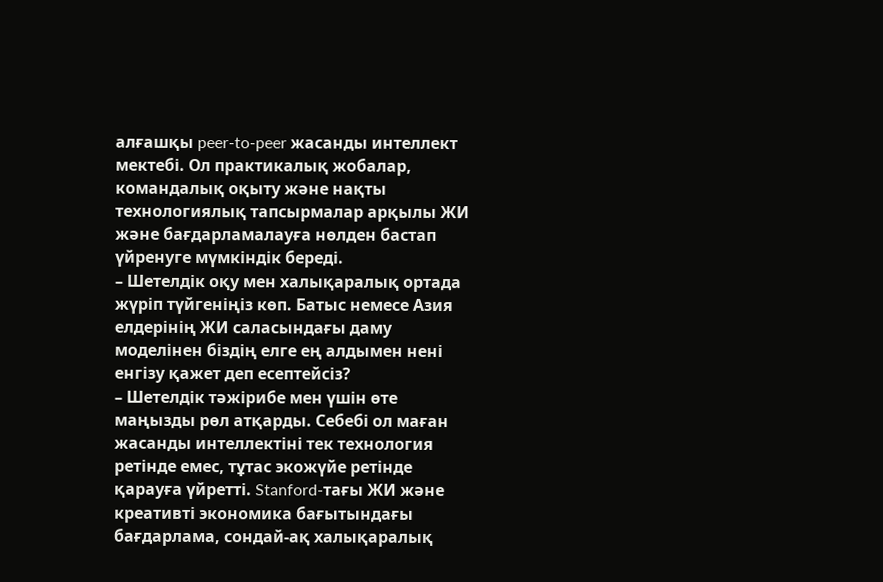алғашқы peer-to-peer жасанды интеллект мектебі. Ол практикалық жобалар, командалық оқыту және нақты технологиялық тапсырмалар арқылы ЖИ және бағдарламалауға нөлден бастап үйренуге мүмкіндік береді.
– Шетелдік оқу мен халықаралық ортада жүріп түйгеніңіз көп. Батыс немесе Азия елдерінің ЖИ саласындағы даму моделінен біздің елге ең алдымен нені енгізу қажет деп есептейсіз?
– Шетелдік тәжірибе мен үшін өте маңызды рөл атқарды. Себебі ол маған жасанды интеллектіні тек технология ретінде емес, тұтас экожүйе ретінде қарауға үйретті. Stanford-тағы ЖИ және креативті экономика бағытындағы бағдарлама, сондай-ақ халықаралық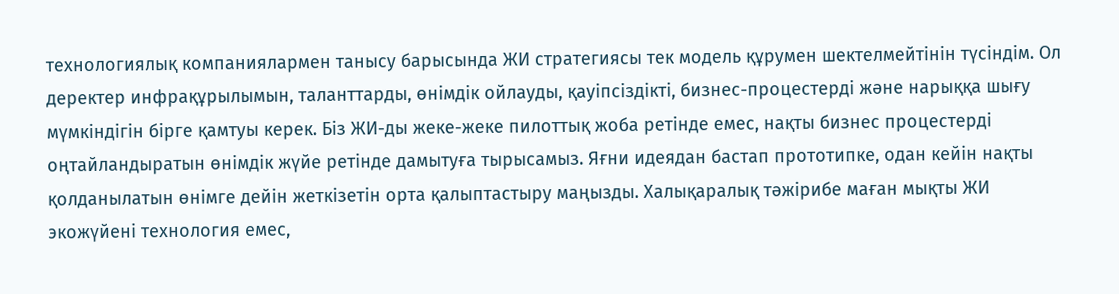технологиялық компаниялармен танысу барысында ЖИ стратегиясы тек модель құрумен шектелмейтінін түсіндім. Ол деректер инфрақұрылымын, таланттарды, өнімдік ойлауды, қауіпсіздікті, бизнес-процестерді және нарыққа шығу мүмкіндігін бірге қамтуы керек. Біз ЖИ-ды жеке-жеке пилоттық жоба ретінде емес, нақты бизнес процестерді оңтайландыратын өнімдік жүйе ретінде дамытуға тырысамыз. Яғни идеядан бастап прототипке, одан кейін нақты қолданылатын өнімге дейін жеткізетін орта қалыптастыру маңызды. Халықаралық тәжірибе маған мықты ЖИ экожүйені технология емес,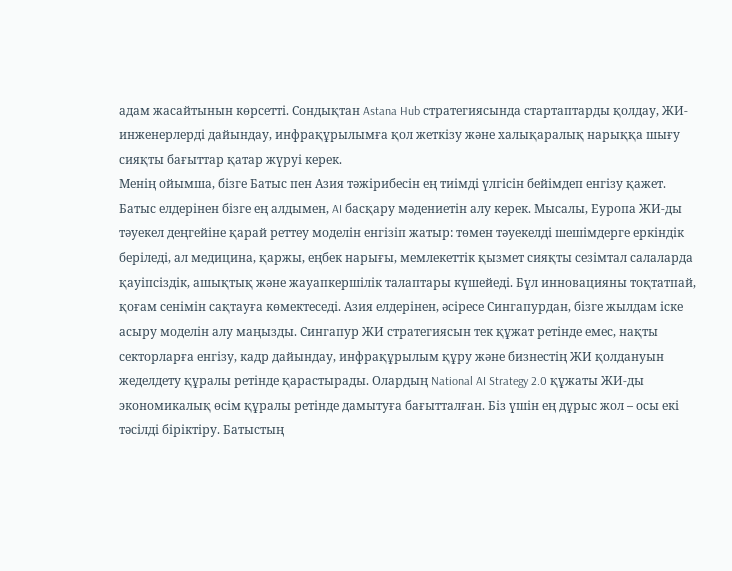адам жасайтынын көрсетті. Сондықтан Astana Hub стратегиясында стартаптарды қолдау, ЖИ-инженерлерді дайындау, инфрақұрылымға қол жеткізу және халықаралық нарыққа шығу сияқты бағыттар қатар жүруі керек.
Менің ойымша, бізге Батыс пен Азия тәжірибесін ең тиімді үлгісін бейімдеп енгізу қажет. Батыс елдерінен бізге ең алдымен, AI басқару мәдениетін алу керек. Мысалы, Еуропа ЖИ-ды тәуекел деңгейіне қарай реттеу моделін енгізіп жатыр: төмен тәуекелді шешімдерге еркіндік беріледі, ал медицина, қаржы, еңбек нарығы, мемлекеттік қызмет сияқты сезімтал салаларда қауіпсіздік, ашықтық және жауапкершілік талаптары күшейеді. Бұл инновацияны тоқтатпай, қоғам сенімін сақтауға көмектеседі. Азия елдерінен, әсіресе Сингапурдан, бізге жылдам іске асыру моделін алу маңызды. Сингапур ЖИ стратегиясын тек құжат ретінде емес, нақты секторларға енгізу, кадр дайындау, инфрақұрылым құру және бизнестің ЖИ қолдануын жеделдету құралы ретінде қарастырады. Олардың National AI Strategy 2.0 құжаты ЖИ-ды экономикалық өсім құралы ретінде дамытуға бағытталған. Біз үшін ең дұрыс жол – осы екі тәсілді біріктіру. Батыстың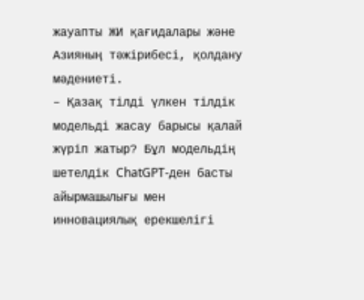жауапты ЖИ қағидалары және Азияның тәжірибесі, қолдану мәдениеті.
– Қазақ тілді үлкен тілдік модельді жасау барысы қалай жүріп жатыр? Бұл модельдің шетелдік ChatGPT-ден басты айырмашылығы мен инновациялық ерекшелігі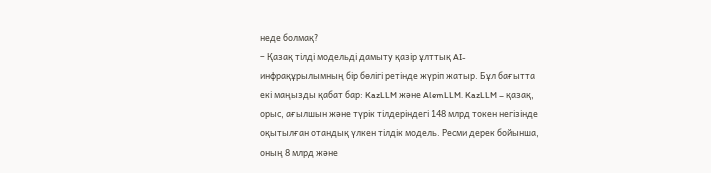неде болмақ?
– Қазақ тілді модельді дамыту қазір ұлттық AI-инфрақұрылымның бір бөлігі ретінде жүріп жатыр. Бұл бағытта екі маңызды қабат бар: KazLLM және AlemLLM. KazLLM – қазақ, орыс, ағылшын және түрік тілдеріндегі 148 млрд токен негізінде оқытылған отандық үлкен тілдік модель. Ресми дерек бойынша, оның 8 млрд және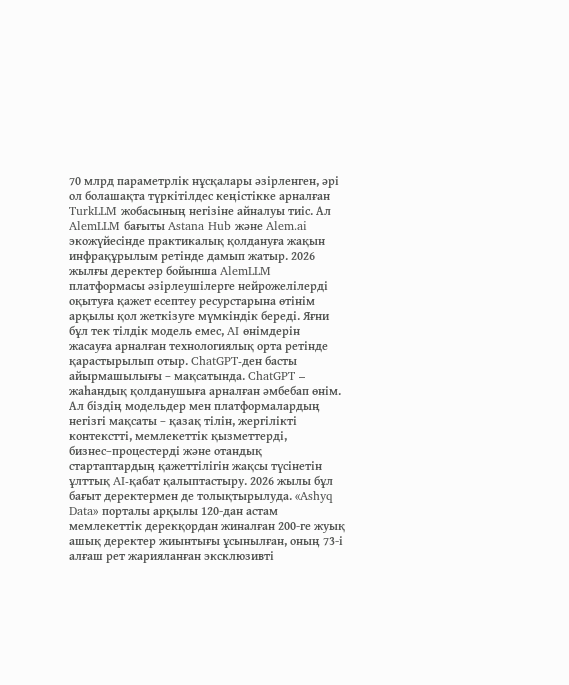70 млрд параметрлік нұсқалары әзірленген, әрі ол болашақта түркітілдес кеңістікке арналған TurkLLM жобасының негізіне айналуы тиіс. Ал AlemLLM бағыты Astana Hub және Alem.ai экожүйесінде практикалық қолдануға жақын инфрақұрылым ретінде дамып жатыр. 2026 жылғы деректер бойынша AlemLLM платформасы әзірлеушілерге нейрожелілерді оқытуға қажет есептеу ресурстарына өтінім арқылы қол жеткізуге мүмкіндік береді. Яғни бұл тек тілдік модель емес, AI өнімдерін жасауға арналған технологиялық орта ретінде қарастырылып отыр. ChatGPT-ден басты айырмашылығы – мақсатында. ChatGPT – жаһандық қолданушыға арналған әмбебап өнім. Ал біздің модельдер мен платформалардың негізгі мақсаты – қазақ тілін, жергілікті контекстті, мемлекеттік қызметтерді, бизнес–процестерді және отандық стартаптардың қажеттілігін жақсы түсінетін ұлттық AI-қабат қалыптастыру. 2026 жылы бұл бағыт деректермен де толықтырылуда. «Ashyq Data» порталы арқылы 120-дан астам мемлекеттік дерекқордан жиналған 200-ге жуық ашық деректер жиынтығы ұсынылған, оның 73-і алғаш рет жарияланған эксклюзивті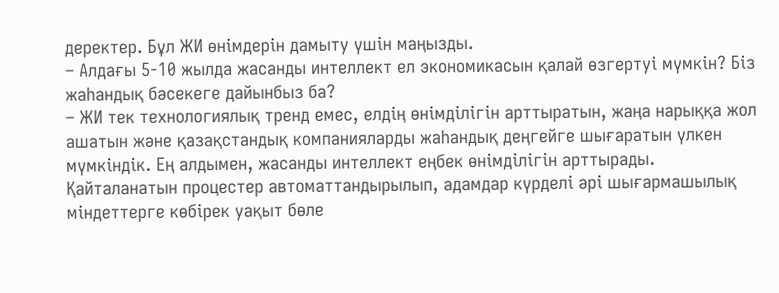деректер. Бұл ЖИ өнімдерін дамыту үшін маңызды.
– Алдағы 5-10 жылда жасанды интеллект ел экономикасын қалай өзгертуі мүмкін? Біз жаһандық бәсекеге дайынбыз ба?
– ЖИ тек технологиялық тренд емес, елдің өнімділігін арттыратын, жаңа нарыққа жол ашатын және қазақстандық компанияларды жаһандық деңгейге шығаратын үлкен мүмкіндік. Ең алдымен, жасанды интеллект еңбек өнімділігін арттырады. Қайталанатын процестер автоматтандырылып, адамдар күрделі әрі шығармашылық міндеттерге көбірек уақыт бөле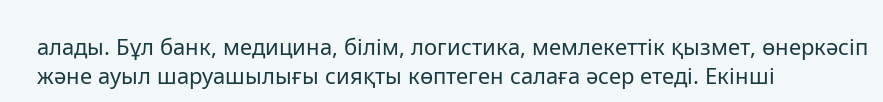алады. Бұл банк, медицина, білім, логистика, мемлекеттік қызмет, өнеркәсіп және ауыл шаруашылығы сияқты көптеген салаға әсер етеді. Екінші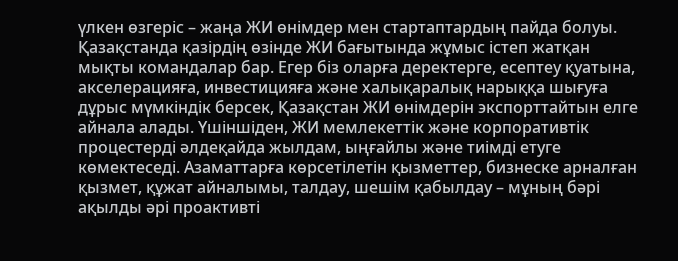үлкен өзгеріс – жаңа ЖИ өнімдер мен стартаптардың пайда болуы. Қазақстанда қазірдің өзінде ЖИ бағытында жұмыс істеп жатқан мықты командалар бар. Егер біз оларға деректерге, есептеу қуатына, акселерацияға, инвестицияға және халықаралық нарыққа шығуға дұрыс мүмкіндік берсек, Қазақстан ЖИ өнімдерін экспорттайтын елге айнала алады. Үшіншіден, ЖИ мемлекеттік және корпоративтік процестерді әлдеқайда жылдам, ыңғайлы және тиімді етуге көмектеседі. Азаматтарға көрсетілетін қызметтер, бизнеске арналған қызмет, құжат айналымы, талдау, шешім қабылдау – мұның бәрі ақылды әрі проактивті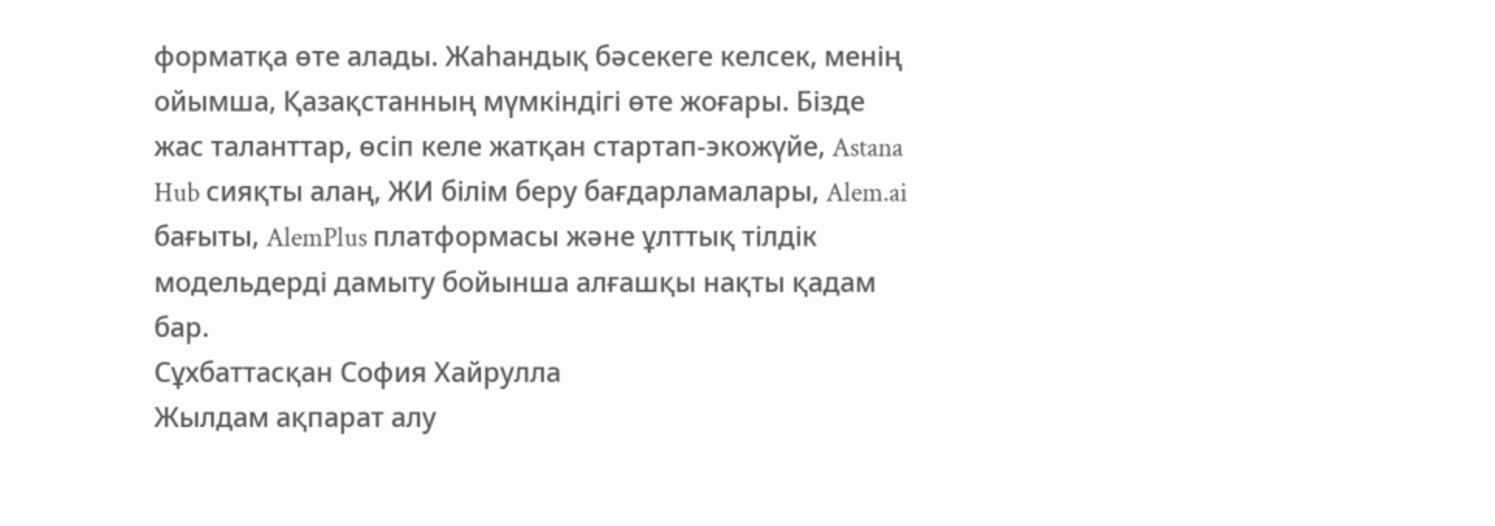форматқа өте алады. Жаһандық бәсекеге келсек, менің ойымша, Қазақстанның мүмкіндігі өте жоғары. Бізде жас таланттар, өсіп келе жатқан стартап-экожүйе, Astana Hub сияқты алаң, ЖИ білім беру бағдарламалары, Alem.ai бағыты, AlemPlus платформасы және ұлттық тілдік модельдерді дамыту бойынша алғашқы нақты қадам бар.
Сұхбаттасқан София Хайрулла
Жылдам ақпарат алу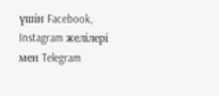үшін Facebook, Instagram желілері мен Telegram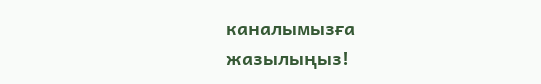каналымызға жазылыңыз!